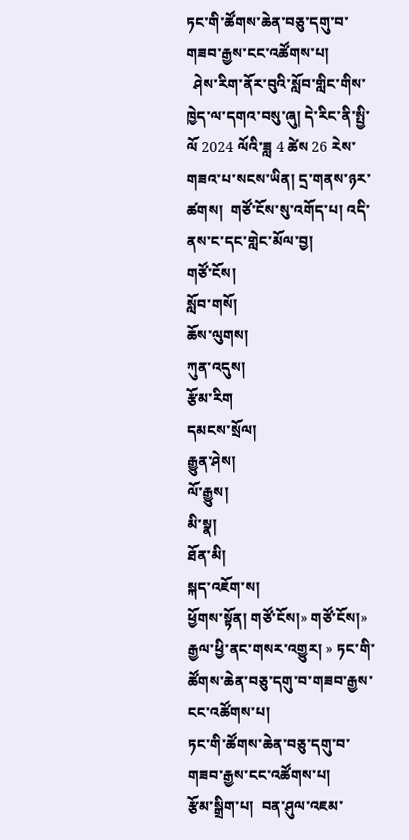ཏང་གི་ཚོགས་ཆེན་བཅུ་དགུ་བ་གཟབ་རྒྱས་ངང་འཚོགས་པ།
  ཤེས་རིག་ནོར་བུའི་སློབ་གླིང་གིས་ཁྱེད་ལ་དགའ་བསུ་ཞུ། དེ་རིང་ནི་སྤྱི་ལོ 2024 ལོའི་ཟླ 4 ཚེས 26 རེས་གཟའ་པ་སངས་ཡིན། དྲ་གནས་ཉར་ཚགས།  གཙོ་ངོས་སུ་འགོད་པ། འདི་ནས་ང་དང་གླེང་མོལ་བྱ།
གཙོ་ངོས།
སློབ་གསོ།
ཆོས་ལུགས།
ཀུན་འདུས།
རྩོམ་རིག
དམངས་སྲོལ།
རྒྱུན་ཤེས།
ལོ་རྒྱུས།
མི་སྣ།
ཐོན་མི།
སྐད་འཇོག་ས།
ཕྱོགས་སྟོན། གཙོ་ངོས།» གཙོ་ངོས།» རྒྱལ་ཕྱི་ནང་གསར་འགྱུར། » ཏང་གི་ཚོགས་ཆེན་བཅུ་དགུ་བ་གཟབ་རྒྱས་ངང་འཚོགས་པ།
ཏང་གི་ཚོགས་ཆེན་བཅུ་དགུ་བ་གཟབ་རྒྱས་ངང་འཚོགས་པ།
རྩོམ་སྒྲིག་པ།  བན་ཤུལ་འཇམ་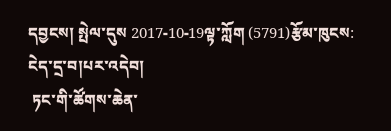དབྱངས། སྤེལ་དུས 2017-10-19ལྟ་ཀློག (5791)རྩོམ་ཁུངས: ངེད་དྲ་བ།པར་འདེབ།
 ཏང་གི་ཚོགས་ཆེན་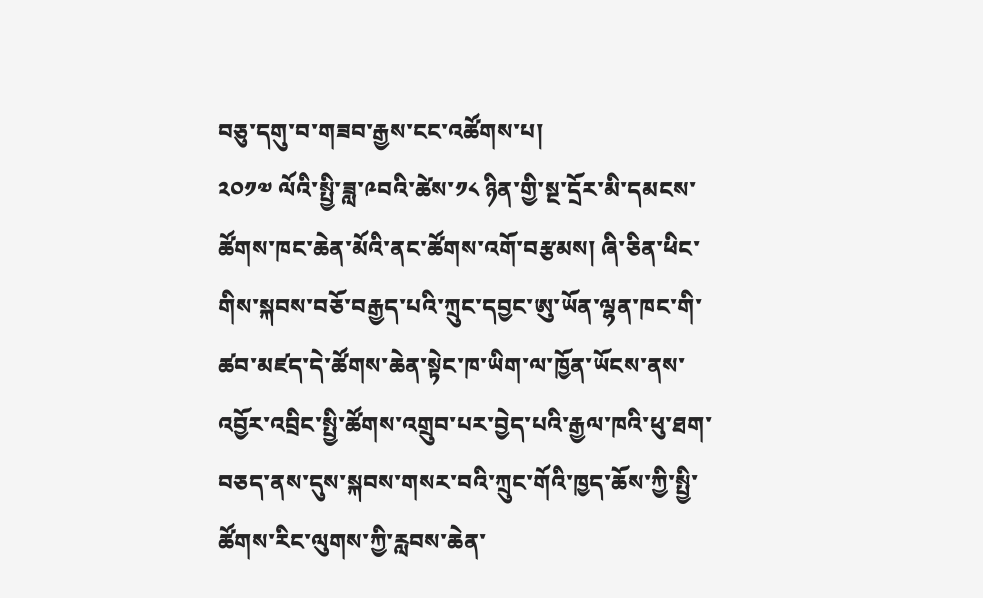བཅུ་དགུ་བ་གཟབ་རྒྱས་ངང་འཚོགས་པ།
༢༠༡༧ ལོའི་སྤྱི་ཟླ་༩བའི་ཚེས་༡༨ ཉིན་གྱི་སྔ་དྲོར་མི་དམངས་ཚོགས་ཁང་ཆེན་མོའི་ནང་ཚོགས་འགོ་བརྩམས། ཞི་ཅིན་ཕིང་གིས་སྐབས་བཅོ་བརྒྱད་པའི་ཀྲུང་དབྱང་ཨུ་ཡོན་ལྷན་ཁང་གི་ཚབ་མཛད་དེ་ཚོགས་ཆེན་སྟེང་ཁ་ཡིག་ལ་ཁྱོན་ཡོངས་ནས་འབྱོར་འབྲིང་སྤྱི་ཚོགས་འགྲུབ་པར་བྱེད་པའི་རྒྱལ་ཁའི་ཕུ་ཐག་བཅད་ནས་དུས་སྐབས་གསར་བའི་ཀྲུང་གོའི་ཁྱད་ཆོས་ཀྱི་སྤྱི་ཚོགས་རིང་ལུགས་ཀྱི་རླབས་ཆེན་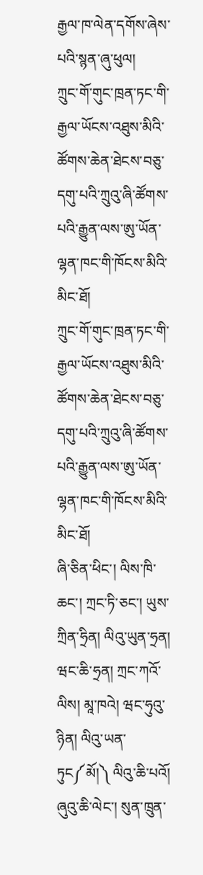རྒྱལ་ཁ་ལེན་དགོས་ཞེས་པའི་སྙན་ཞུ་ཕུལ།
ཀྲུང་གོ་གུང་ཁྲན་ཏང་གི་རྒྱལ་ཡོངས་འཐུས་མིའི་ཚོགས་ཆེན་ཐེངས་བཅུ་དགུ་པའི་ཀྲུའུ་ཞི་ཚོགས་པའི་རྒྱུན་ལས་ཨུ་ཡོན་ལྷན་ཁང་གི་ཁོངས་མིའི་མིང་ཐོ།
ཀྲུང་གོ་གུང་ཁྲན་ཏང་གི་རྒྱལ་ཡོངས་འཐུས་མིའི་ཚོགས་ཆེན་ཐེངས་བཅུ་དགུ་པའི་ཀྲུའུ་ཞི་ཚོགས་པའི་རྒྱུན་ལས་ཨུ་ཡོན་ལྷན་ཁང་གི་ཁོངས་མིའི་མིང་ཐོ།
ཞི་ཅིན་ཕིང་། ལིས་ཁི་ཆང་། ཀྲང་ཏི་ཅང་། ཡུས་ཀྲིན་ཧྲིན། ལིའུ་ཡུན་ཧྲན། ཝང་ཆི་ཧྲན། ཀྲང་ཀའོ་ལིས། མཱ་ཁའེ། ཝང་ཧུའུ་ཉིན། ལིའུ་ཡན་ཏུང༼མོ།༽ ལིའུ་ཆི་པའོ། ཞུའུ་ཆི་ལེང་། སུན་ཁྲུན་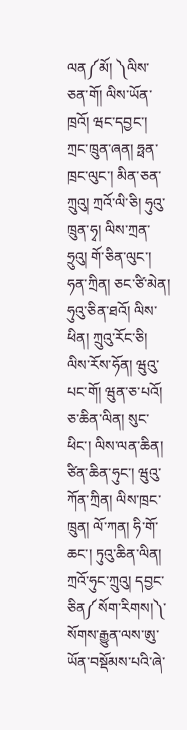ལན༼མོ། ༽ལིས་ཅན་གོ། ལིས་ཡོན་ཁྲའོ། ཝང་དབྱང་། ཀྲང་ཁྲུན་ཞན། ཧྥན་ཁྲང་ལུང་། མིན་ཅན་ཀྲུའུ། ཀྲའོ་ལི་ཅི། ཧུའུ་ཁྲུན་ཧྭ། ལིས་ཀྲན་ཧྲུའུ། གོ་ཅིན་ལུང་། ཧན་ཀྲིན། ཅང་ཙི་མེན། ཧུའུ་ཅིན་ཐའོ། ལིས་ཕིན། ཀྲུའུ་རོང་ཅི། ལིས་རོས་ཧོན། ཝུའུ་པང་གོ། ཝུན་ཅ་པའོ། ཅ་ཆིན་ལིན། སུང་ཕིང་། ལིས་ལན་ཆིན། ཙིན་ཆིན་ཧུང་། ཝུའུ་ཀོན་ཀྲིན། ལིས་ཁྲང་ཁྲུན། ལོ་ཀན། ཧི་གོ་ཆང་། ཏུའུ་ཆིན་ལིན། ཀྲའོ་ཧུང་ཀྲུའུ། དབྱང་ཅིན༼སོག་རིགས།༽་སོགས་རྒྱུན་ལས་ཨུ་ཡོན་བསྡོམས་པའི་ཞེ་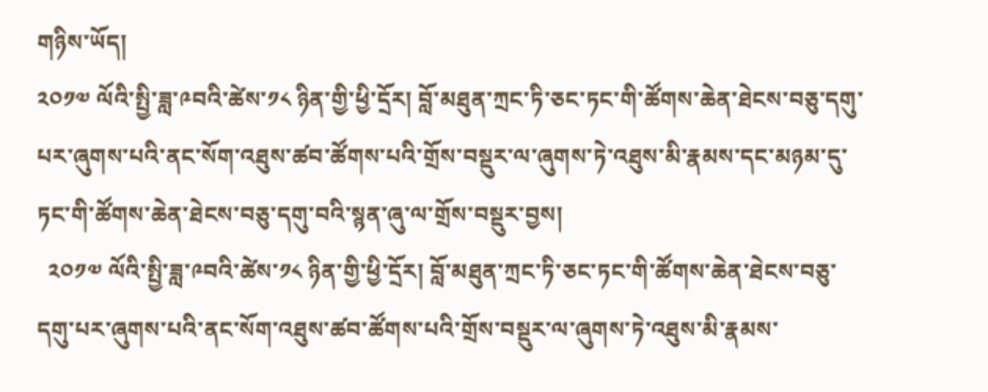གཉིས་ཡོད།
༢༠༡༧ ལོའི་སྤྱི་ཟླ་༩བའི་ཚེས་༡༨ ཉིན་གྱི་ཕྱི་དྲོར། བློ་མཐུན་ཀྲང་ཏི་ཅང་ཏང་གི་ཚོགས་ཆེན་ཐེངས་བཅུ་དགུ་པར་ཞུགས་པའི་ནང་སོག་འཐུས་ཚབ་ཚོགས་པའི་གྲོས་བསྡུར་ལ་ཞུགས་ཏེ་འཐུས་མི་རྣམས་དང་མཉམ་དུ་ཏང་གི་ཚོགས་ཆེན་ཐེངས་བཅུ་དགུ་བའི་སྙན་ཞུ་ལ་གྲོས་བསྡུར་བྱས།
  ༢༠༡༧ ལོའི་སྤྱི་ཟླ་༩བའི་ཚེས་༡༨ ཉིན་གྱི་ཕྱི་དྲོར། བློ་མཐུན་ཀྲང་ཏི་ཅང་ཏང་གི་ཚོགས་ཆེན་ཐེངས་བཅུ་དགུ་པར་ཞུགས་པའི་ནང་སོག་འཐུས་ཚབ་ཚོགས་པའི་གྲོས་བསྡུར་ལ་ཞུགས་ཏེ་འཐུས་མི་རྣམས་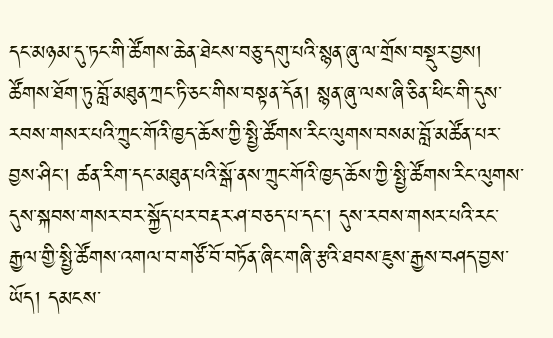དང་མཉམ་དུ་ཏང་གི་ཚོགས་ཆེན་ཐེངས་བཅུ་དགུ་པའི་སྙན་ཞུ་ལ་གྲོས་བསྡུར་བྱས།  ཚོགས་ཐོག་ཏུ་བློ་མཐུན་ཀྲང་ཏི་ཅང་གིས་བསྟན་དོན། སྙན་ཞུ་ལས་ཞི་ཅིན་ཕིང་གི་དུས་རབས་གསར་པའི་ཀྲུང་གོའི་ཁྱད་ཆོས་ཀྱི་སྤྱི་ཚོགས་རིང་ལུགས་བསམ་བློ་མཚོན་པར་བྱས་ཤིང་། ཚན་རིག་དང་མཐུན་པའི་སྒོ་ནས་ཀྲུང་གོའི་ཁྱད་ཆོས་ཀྱི་སྤྱི་ཚོགས་རིང་ལུགས་དུས་སྐབས་གསར་བར་སྐྱོད་པར་བརྡར་ཤ་བཅད་པ་དང་། དུས་རབས་གསར་པའི་རང་རྒྱལ་གྱི་སྤྱི་ཚོགས་འགལ་བ་གཙོ་བོ་བཏོན་ཞིང་གཞི་རྩའི་ཐབས་ཇུས་རྒྱས་བཤད་བྱས་ཡོད། དམངས་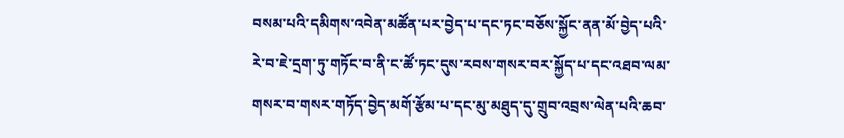བསམ་པའི་དམིགས་འབེན་མཚོན་པར་བྱེད་པ་དང་ཏང་བཅོས་སྐྱོང་ནན་མོ་བྱེད་པའི་རེ་བ་ཇེ་དྲག་ཏུ་གཏོང་བ་ནི་ང་ཚོ་ཏང་དུས་རབས་གསར་བར་སྐྱོད་པ་དང་འཐབ་ལམ་གསར་བ་གསར་གཏོད་བྱེད་མགོ་རྩོམ་པ་དང་མུ་མཐུད་དུ་གྲུབ་འབྲས་ལེན་པའི་ཆབ་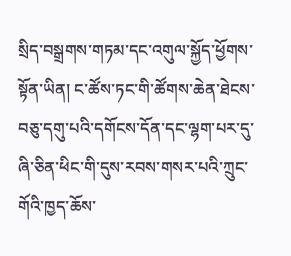སྲིད་བསྒྲགས་གཏམ་དང་འགུལ་སྐྱོད་ཕྱོགས་སྟོན་ཡིན། ང་ཚོས་ཏང་གི་ཚོགས་ཆེན་ཐེངས་བཅུ་དགུ་པའི་དགོངས་དོན་དང་ལྷག་པར་དུ་ཞི་ཅིན་ཕིང་གི་དུས་རབས་གསར་པའི་ཀྲུང་གོའི་ཁྱད་ཆོས་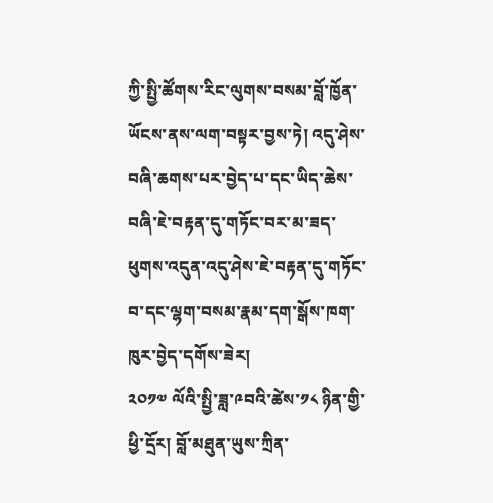ཀྱི་སྤྱི་ཚོགས་རིང་ལུགས་བསམ་བློ་ཁྱོན་ཡོངས་ནས་ལག་བསྟར་བྱས་ཏེ། འདུ་ཤེས་བཞི་ཆགས་པར་བྱེད་པ་དང་ཡིད་ཆེས་བཞི་ཇེ་བརྟན་དུ་གཏོང་བར་མ་ཟད་ཕུགས་འདུན་འདུ་ཤེས་ཇེ་བརྟན་དུ་གཏོང་བ་དང་ལྷག་བསམ་རྣམ་དག་སྒོས་ཁག་ཁུར་བྱེད་དགོས་ཟེར།
༢༠༡༧ ལོའི་སྤྱི་ཟླ་༩བའི་ཚེས་༡༨ ཉིན་གྱི་ཕྱི་དྲོར། བློ་མཐུན་ཡུས་ཀྲིན་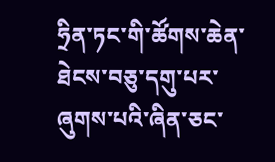ཧྲིན་ཏང་གི་ཚོགས་ཆེན་ཐེངས་བཅུ་དགུ་པར་ཞུགས་པའི་ཞིན་ཅང་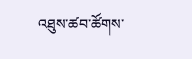འཐུས་ཚབ་ཚོགས་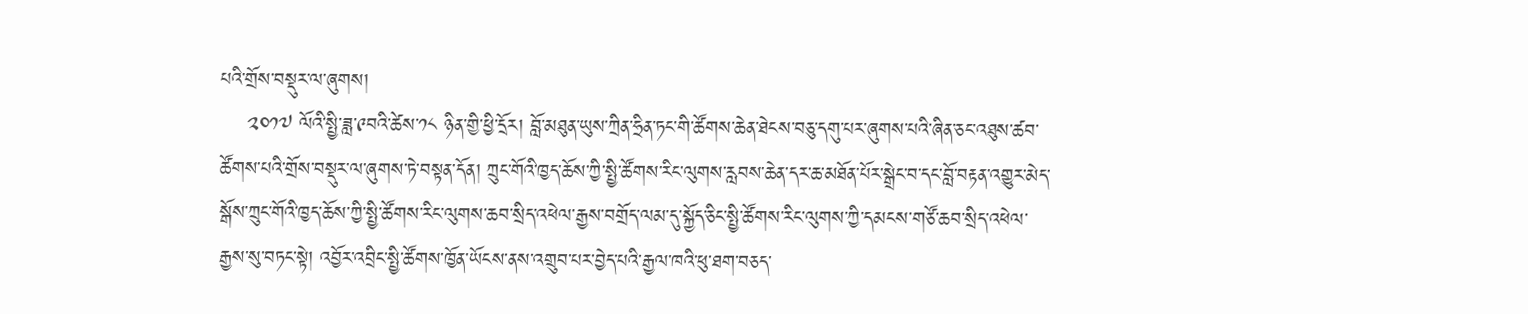པའི་གྲོས་བསྡུར་ལ་ཞུགས།
    ༢༠༡༧ ལོའི་སྤྱི་ཟླ་༩བའི་ཚེས་༡༨ ཉིན་གྱི་ཕྱི་དྲོར། བློ་མཐུན་ཡུས་ཀྲིན་ཧྲིན་ཏང་གི་ཚོགས་ཆེན་ཐེངས་བཅུ་དགུ་པར་ཞུགས་པའི་ཞིན་ཅང་འཐུས་ཚབ་ཚོགས་པའི་གྲོས་བསྡུར་ལ་ཞུགས་ཏེ་བསྟན་དོན། ཀྲུང་གོའི་ཁྱད་ཆོས་ཀྱི་སྤྱི་ཚོགས་རིང་ལུགས་རླབས་ཆེན་དར་ཆ་མཐོན་པོར་སྒྲེང་བ་དང་བློ་བརྟན་འགྱུར་མེད་སྒོས་ཀྲུང་གོའི་ཁྱད་ཆོས་ཀྱི་སྤྱི་ཚོགས་རིང་ལུགས་ཆབ་སྲིད་འཕེལ་རྒྱས་བགྲོད་ལམ་དུ་སྐྱོད་ཅིང་སྤྱི་ཚོགས་རིང་ལུགས་ཀྱི་དམངས་གཙོ་ཆབ་སྲིད་འཕེལ་རྒྱས་སུ་བཏང་སྟེ། འབྱོར་འབྲིང་སྤྱི་ཚོགས་ཁྱོན་ཡོངས་ནས་འགྲུབ་པར་བྱེད་པའི་རྒྱལ་ཁའི་ཕུ་ཐག་བཅད་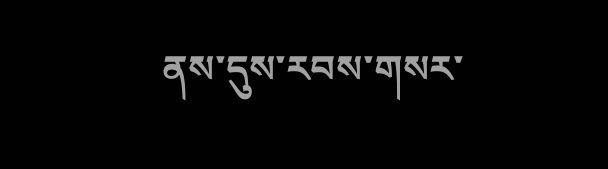ནས་དུས་རབས་གསར་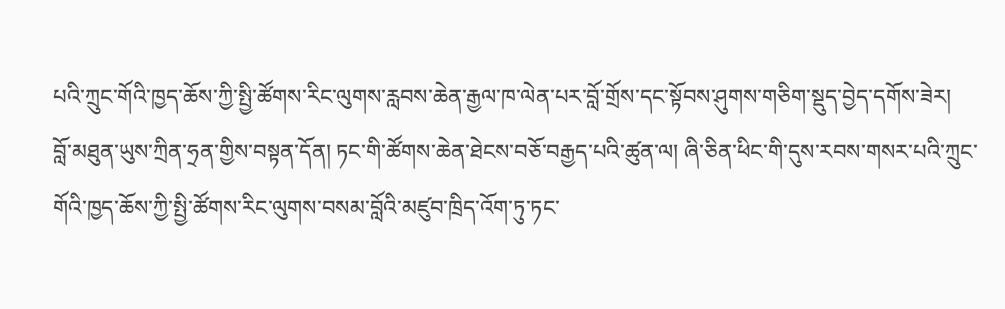པའི་ཀྲུང་གོའི་ཁྱད་ཆོས་ཀྱི་སྤྱི་ཚོགས་རིང་ལུགས་རླབས་ཆེན་རྒྱལ་ཁ་ལེན་པར་བློ་གྲོས་དང་སྟོབས་ཤུགས་གཅིག་སྡུད་བྱེད་དགོས་ཟེར།   བློ་མཐུན་ཡུས་ཀྲིན་ཧྲན་གྱིས་བསྟན་དོན། ཏང་གི་ཚོགས་ཆེན་ཐེངས་བཅོ་བརྒྱད་པའི་ཚུན་ལ། ཞི་ཅིན་ཕིང་གི་དུས་རབས་གསར་པའི་ཀྲུང་གོའི་ཁྱད་ཆོས་ཀྱི་སྤྱི་ཚོགས་རིང་ལུགས་བསམ་བློའི་མཛུབ་ཁྲིད་འོག་ཏུ་ཏང་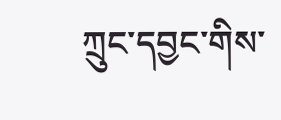ཀྲུང་དབྱང་གིས་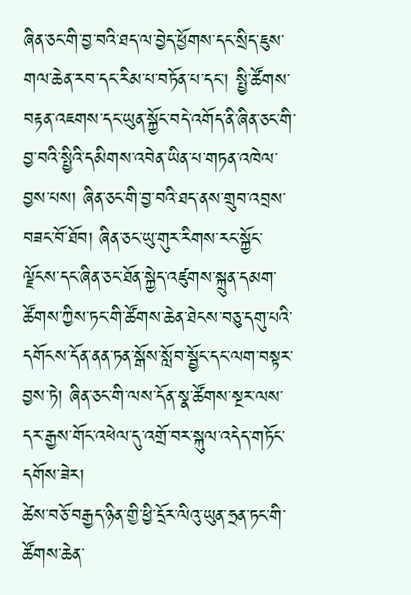ཞིན་ཅང་གི་བྱ་བའི་ཐད་ལ་བྱེད་ཕྱོགས་དང་སྲིད་ཇུས་གལ་ཆེན་རབ་དང་རིམ་པ་བཏོན་པ་དང་། སྤྱི་ཚོགས་བརྟན་འཇགས་དང་ཡུན་སྐྱོང་བདེ་འགོད་ནི་ཞིན་ཅང་གི་བྱ་བའི་སྤྱིའི་དམིགས་འབེན་ཡིན་པ་གཏན་འཁེལ་བྱས་པས། ཞིན་ཅང་གི་བྱ་བའི་ཐད་ནས་གྲུབ་འབྲས་བཟང་བོ་ཐོབ། ཞིན་ཅང་ཡུ་གུར་རིགས་རང་སྐྱོང་ལྗོངས་དང་ཞིན་ཅང་ཐོན་སྐྱེད་འཛུགས་སྐྲུན་དམག་ཚོགས་ཀྱིས་ཏང་གི་ཚོགས་ཆེན་ཐེངས་བཅུ་དགུ་པའི་དགོངས་དོན་ནན་ཏན་སྒོས་སློབ་སྦྱོང་དང་ལག་བསྟར་བྱས་ཏེ། ཞིན་ཅང་གི་ལས་དོན་སྣ་ཚོགས་སྔར་ལས་དར་རྒྱས་གོང་འཕེལ་དུ་འགྲོ་བར་སྐུལ་འདེད་གཏོང་དགོས་ཟེར།
ཚེས་བཅོ་བརྒྱད་ཉིན་གྱི་ཕྱི་དྲོར་ལིའུ་ཡུན་ཧྲན་ཏང་གི་ཚོགས་ཆེན་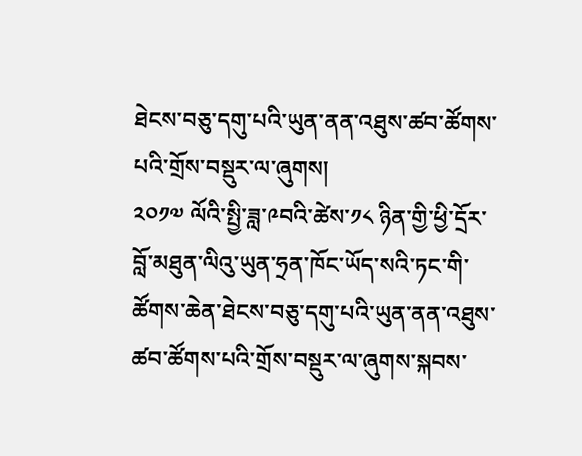ཐེངས་བཅུ་དགུ་པའི་ཡུན་ནན་འཐུས་ཚབ་ཚོགས་པའི་གྲོས་བསྡུར་ལ་ཞུགས།
༢༠༡༧ ལོའི་སྤྱི་ཟླ་༩བའི་ཚེས་༡༨ ཉིན་གྱི་ཕྱི་དྲོར་བློ་མཐུན་ལིའུ་ཡུན་ཧྲན་ཁོང་ཡོད་སའི་ཏང་གི་ཚོགས་ཆེན་ཐེངས་བཅུ་དགུ་པའི་ཡུན་ནན་འཐུས་ཚབ་ཚོགས་པའི་གྲོས་བསྡུར་ལ་ཞུགས་སྐབས་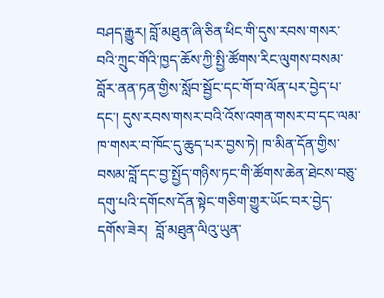བཤད་རྒྱུར། བློ་མཐུན་ཞི་ཅིན་ཕིང་གི་དུས་རབས་གསར་བའི་ཀྲུང་གོའི་ཁྱད་ཆོས་ཀྱི་སྤྱི་ཚོགས་རིང་ལུགས་བསམ་བློར་ནན་ཏན་གྱིས་སློབ་སྦྱོང་དང་གོ་བ་ལོན་པར་བྱེད་པ་དང་། དུས་རབས་གསར་བའི་འོས་འགན་གསར་བ་དང་ལམ་ཁ་གསར་བ་ཁོང་དུ་ཆུད་པར་བྱས་ཏེ། ཁ་མིན་དོན་གྱིས་བསམ་བློ་དང་བྱ་སྤྱོད་གཉིས་ཏང་གི་ཚོགས་ཆེན་ཐེངས་བཅུ་དགུ་པའི་དགོངས་དོན་སྟེང་གཅིག་གྱུར་ཡོང་བར་བྱེད་དགོས་ཟེར།  བློ་མཐུན་ལིའུ་ཡུན་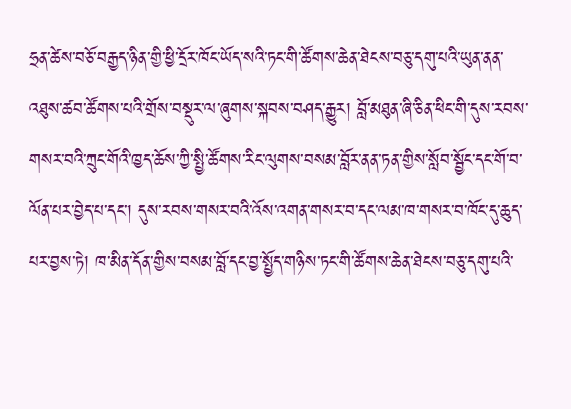ཧྲན་ཚེས་བཅོ་བརྒྱད་ཉིན་གྱི་ཕྱི་དྲོར་ཁོང་ཡོད་སའི་ཏང་གི་ཚོགས་ཆེན་ཐེངས་བཅུ་དགུ་པའི་ཡུན་ནན་འཐུས་ཚབ་ཚོགས་པའི་གྲོས་བསྡུར་ལ་ཞུགས་སྐབས་བཤད་རྒྱུར། བློ་མཐུན་ཞི་ཅིན་ཕིང་གི་དུས་རབས་གསར་བའི་ཀྲུང་གོའི་ཁྱད་ཆོས་ཀྱི་སྤྱི་ཚོགས་རིང་ལུགས་བསམ་བློར་ནན་ཏན་གྱིས་སློབ་སྦྱོང་དང་གོ་བ་ལོན་པར་བྱེད་པ་དང་། དུས་རབས་གསར་བའི་འོས་འགན་གསར་བ་དང་ལམ་ཁ་གསར་བ་ཁོང་དུ་ཆུད་པར་བྱས་ཏེ། ཁ་མིན་དོན་གྱིས་བསམ་བློ་དང་བྱ་སྤྱོད་གཉིས་ཏང་གི་ཚོགས་ཆེན་ཐེངས་བཅུ་དགུ་པའི་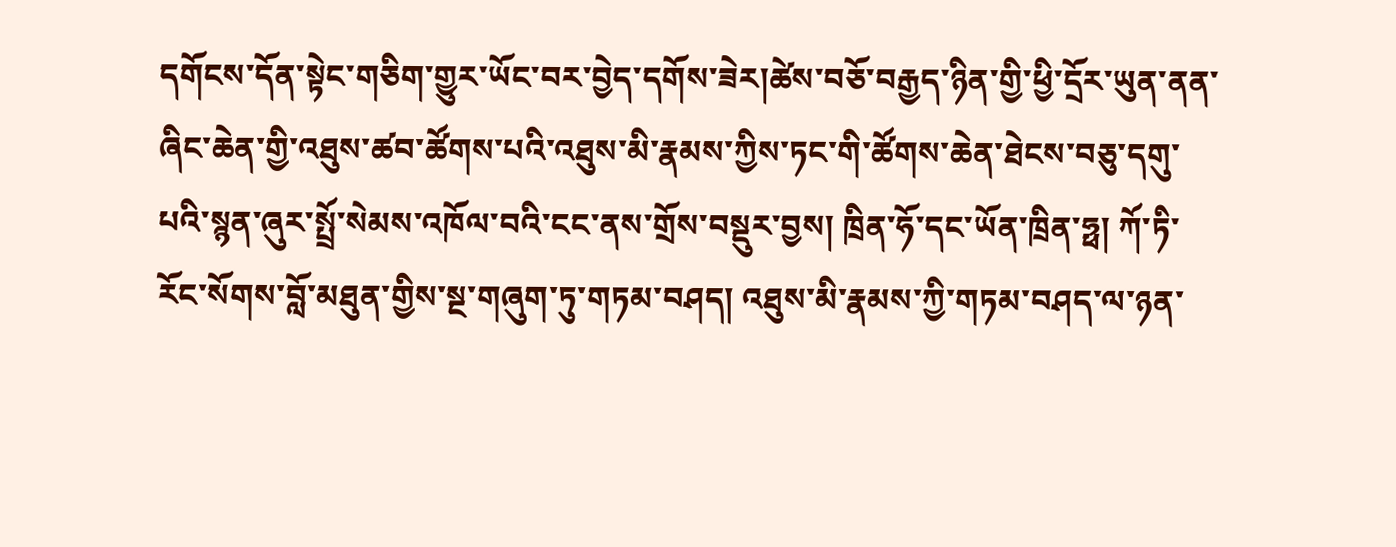དགོངས་དོན་སྟེང་གཅིག་གྱུར་ཡོང་བར་བྱེད་དགོས་ཟེར།ཚེས་བཅོ་བརྒྱད་ཉིན་གྱི་ཕྱི་དྲོར་ཡུན་ནན་ཞིང་ཆེན་གྱི་འཐུས་ཚབ་ཚོགས་པའི་འཐུས་མི་རྣམས་ཀྱིས་ཏང་གི་ཚོགས་ཆེན་ཐེངས་བཅུ་དགུ་པའི་སྙན་ཞུར་སྤྲོ་སེམས་འཁོལ་བའི་ངང་ནས་གྲོས་བསྡུར་བྱས། ཁྲིན་ཧོ་དང་ཡོན་ཁྲིན་ཧྥ། ཀོ་ཏི་རོང་སོགས་བློ་མཐུན་གྱིས་སྔ་གཞུག་ཏུ་གཏམ་བཤད། འཐུས་མི་རྣམས་ཀྱི་གཏམ་བཤད་ལ་ཉན་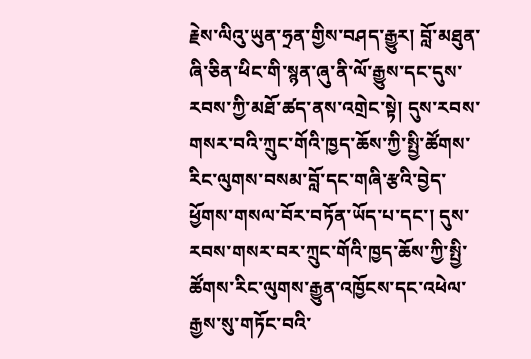རྗེས་ལིའུ་ཡུན་ཧྲན་གྱིས་བཤད་རྒྱུར། བློ་མཐུན་ཞི་ཅིན་ཕིང་གི་སྙན་ཞུ་ནི་ལོ་རྒྱུས་དང་དུས་རབས་ཀྱི་མཐོ་ཚད་ནས་འགྲེང་སྟེ། དུས་རབས་གསར་བའི་ཀྲུང་གོའི་ཁྱད་ཆོས་ཀྱི་སྤྱི་ཚོགས་རིང་ལུགས་བསམ་བློ་དང་གཞི་རྩའི་བྱེད་ཕྱོགས་གསལ་བོར་བཏོན་ཡོད་པ་དང་། དུས་རབས་གསར་བར་ཀྲུང་གོའི་ཁྱད་ཆོས་ཀྱི་སྤྱི་ཚོགས་རིང་ལུགས་རྒྱུན་འཁྱོངས་དང་འཕེལ་རྒྱས་སུ་གཏོང་བའི་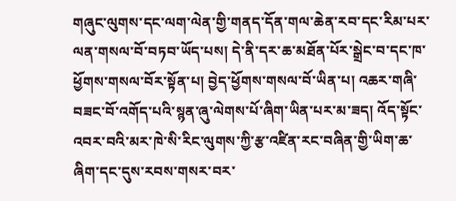གཞུང་ལུགས་དང་ལག་ལེན་གྱི་གནད་དོན་གལ་ཆེན་རབ་དང་རིམ་པར་ལན་གསལ་བོ་བཏབ་ཡོད་པས། དེ་ནི་དར་ཆ་མཐོན་པོར་སྒྲེང་བ་དང་ཁ་ཕྱོགས་གསལ་བོར་སྟོན་པ། བྱེད་ཕྱོགས་གསལ་བོ་ཡིན་པ། འཆར་གཞི་བཟང་བོ་འགོད་པའི་སྙན་ཞུ་ལེགས་པོ་ཞིག་ཡིན་པར་མ་ཟད། འོད་སྟོང་འབར་བའི་མར་ཁེ་སི་རིང་ལུགས་ཀྱི་རྩ་འཛིན་རང་བཞིན་གྱི་ཡིག་ཆ་ཞིག་དང་དུས་རབས་གསར་བར་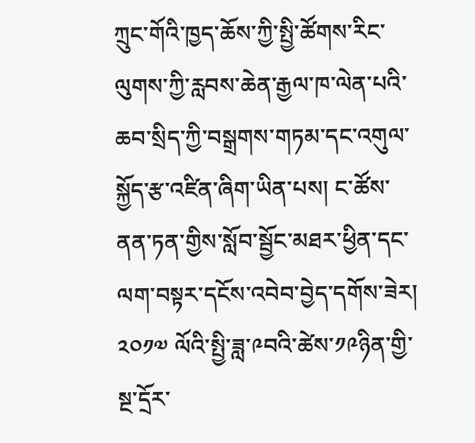ཀྲུང་གོའི་ཁྱད་ཆོས་ཀྱི་སྤྱི་ཚོགས་རིང་ལུགས་ཀྱི་རླབས་ཆེན་རྒྱལ་ཁ་ལེན་པའི་ཆབ་སྲིད་ཀྱི་བསྒྲགས་གཏམ་དང་འགུལ་སྐྱོད་རྩ་འཛིན་ཞིག་ཡིན་པས། ང་ཚོས་ནན་ཏན་གྱིས་སློབ་སྦྱོང་མཐར་ཕྱིན་དང་ལག་བསྟར་དངོས་འབེབ་བྱེད་དགོས་ཟེར།
༢༠༡༧ ལོའི་སྤྱི་ཟླ་༩བའི་ཚེས་༡༩ཉིན་གྱི་སྔ་དྲོར་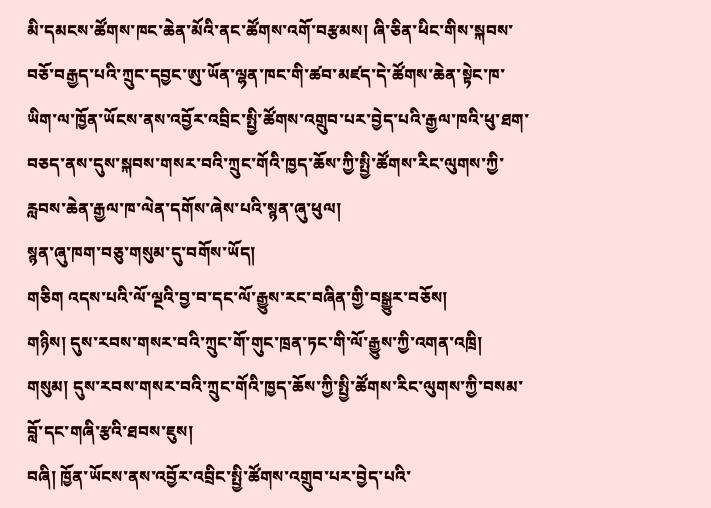མི་དམངས་ཚོགས་ཁང་ཆེན་མོའི་ནང་ཚོགས་འགོ་བརྩམས། ཞི་ཅིན་ཕིང་གིས་སྐབས་བཅོ་བརྒྱད་པའི་ཀྲུང་དབྱང་ཨུ་ཡོན་ལྷན་ཁང་གི་ཚབ་མཛད་དེ་ཚོགས་ཆེན་སྟེང་ཁ་ཡིག་ལ་ཁྱོན་ཡོངས་ནས་འབྱོར་འབྲིང་སྤྱི་ཚོགས་འགྲུབ་པར་བྱེད་པའི་རྒྱལ་ཁའི་ཕུ་ཐག་བཅད་ནས་དུས་སྐབས་གསར་བའི་ཀྲུང་གོའི་ཁྱད་ཆོས་ཀྱི་སྤྱི་ཚོགས་རིང་ལུགས་ཀྱི་རླབས་ཆེན་རྒྱལ་ཁ་ལེན་དགོས་ཞེས་པའི་སྙན་ཞུ་ཕུལ།
སྙན་ཞུ་ཁག་བཅུ་གསུམ་དུ་བགོས་ཡོད།
གཅིག འདས་པའི་ལོ་ལྔའི་བྱ་བ་དང་ལོ་རྒྱུས་རང་བཞིན་གྱི་བསྒྱུར་བཅོས།
གཉིས། དུས་རབས་གསར་བའི་ཀྲུང་གོ་གུང་ཁྲན་ཏང་གི་ལོ་རྒྱུས་ཀྱི་འགན་འཁྲི།
གསུམ། དུས་རབས་གསར་བའི་ཀྲུང་གོའི་ཁྱད་ཆོས་ཀྱི་སྤྱི་ཚོགས་རིང་ལུགས་ཀྱི་བསམ་བློ་དང་གཞི་རྩའི་ཐབས་ཇུས།
བཞི། ཁྱོན་ཡོངས་ནས་འབྱོར་འབྲིང་སྤྱི་ཚོགས་འགྲུབ་པར་བྱེད་པའི་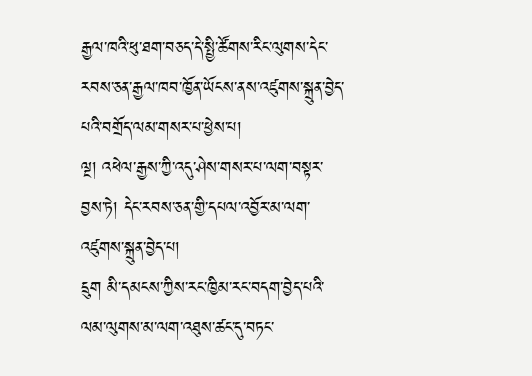རྒྱལ་ཁའི་ཕུ་ཐག་བཅད་དེ་སྤྱི་ཚོགས་རིང་ལུགས་དེང་རབས་ཅན་རྒྱལ་ཁབ་ཁྱོན་ཡོངས་ནས་འཛུགས་སྐྲུན་བྱེད་པའི་བགྲོད་ལམ་གསར་པ་ཕྱེས་པ།
ལྔ། འཕེལ་རྒྱས་ཀྱི་འདུ་ཤེས་གསར་པ་ལག་བསྟར་བྱས་ཏེ། དེང་རབས་ཅན་གྱི་དཔལ་འབྱོར་མ་ལག་འཛུགས་སྐྲུན་བྱེད་པ།
དྲུག མི་དམངས་ཀྱིས་རང་ཁྱིམ་རང་བདག་བྱེད་པའི་ལམ་ལུགས་མ་ལག་འཐུས་ཚང་དུ་བཏང་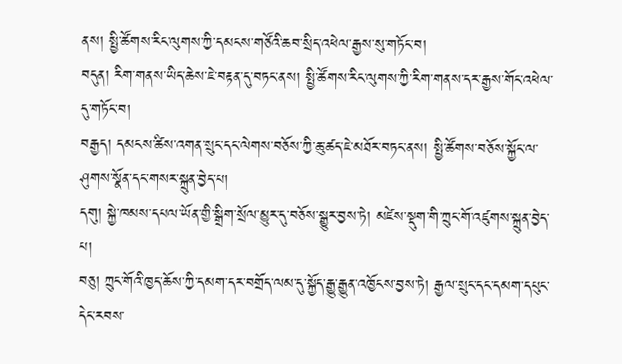ནས། སྤྱི་ཚོགས་རིང་ལུགས་ཀྱི་དམངས་གཙོའི་ཆབ་སྲིད་འཕེལ་རྒྱས་སུ་གཏོང་བ།
བདུན། རིག་གནས་ཡིད་ཆེས་ཇེ་བརྟན་དུ་བཏང་ནས། སྤྱི་ཚོགས་རིང་ལུགས་ཀྱི་རིག་གནས་དར་རྒྱས་གོང་འཕེལ་དུ་གཏོང་བ།
བརྒྱད། དམངས་ཚིས་འགན་སྲུང་དང་ལེགས་བཅོས་ཀྱི་ཆུ་ཚད་ཇེ་མཐོར་བཏང་ནས། སྤྱི་ཚོགས་བཅོས་སྐྱོང་ལ་ཤུགས་སྣོན་དང་གསར་སྐྲུན་བྱེད་པ།
དགུ། སྐྱེ་ཁམས་དཔལ་ཡོན་གྱི་སྒྲིག་སྲོལ་མྱུར་དུ་བཅོས་སྒྱུར་བྱས་ཏེ། མཛེས་སྡུག་གི་ཀྲུང་གོ་འཛུགས་སྐྲུན་བྱེད་པ།
བཅུ། ཀྲུང་གོའི་ཁྱད་ཆོས་ཀྱི་དམག་དར་བགྲོད་ལམ་དུ་སྐྱོད་རྒྱུ་རྒྱུན་འཁྱོངས་བྱས་ཏེ། རྒྱལ་སྲུང་དང་དམག་དཔུང་དེང་རབས་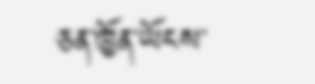ཅན་ཁྱོན་ཡོངས་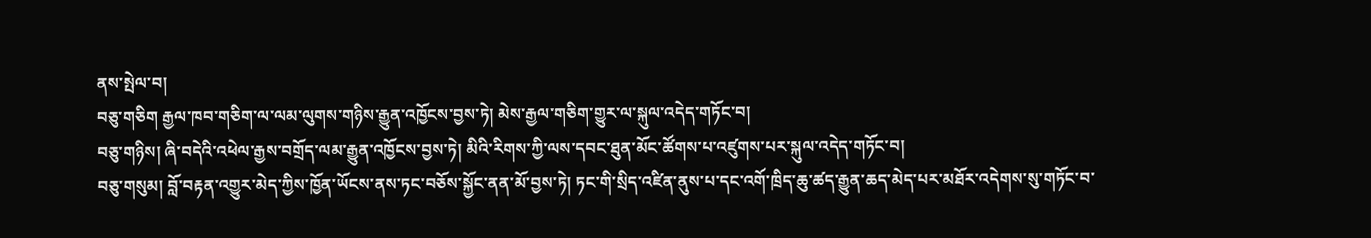ནས་སྤེལ་བ།
བཅུ་གཅིག རྒྱལ་ཁབ་གཅིག་ལ་ལམ་ལུགས་གཉིས་རྒྱུན་འཁྱོངས་བྱས་ཏེ། མེས་རྒྱལ་གཅིག་གྱུར་ལ་སྐུལ་འདེད་གཏོང་བ།
བཅུ་གཉིས། ཞི་བདེའི་འཕེལ་རྒྱས་བགྲོད་ལམ་རྒྱུན་འཁྱོངས་བྱས་ཏེ། མིའི་རིགས་ཀྱི་ལས་དབང་ཐུན་མོང་ཚོགས་པ་འཛུགས་པར་སྐུལ་འདེད་གཏོང་བ།
བཅུ་གསུམ། བློ་བརྟན་འགྱུར་མེད་ཀྱིས་ཁྱོན་ཡོངས་ནས་ཏང་བཅོས་སྐྱོང་ནན་མོ་བྱས་ཏེ། ཏང་གི་སྲིད་འཛིན་ནུས་པ་དང་འགོ་ཁྲིད་ཆུ་ཚད་རྒྱུན་ཆད་མེད་པར་མཐོར་འདེགས་སུ་གཏོང་བ་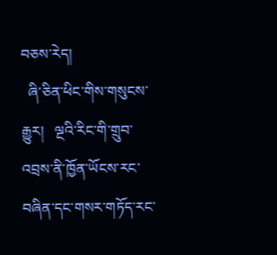བཅས་རེད།
  ཞི་ཅིན་ཕིང་གིས་གསུངས་རྒྱུར།   ལྔའི་རིང་གི་གྲུབ་འབྲས་ནི་ཁྱོན་ཡོངས་རང་བཞིན་དང་གསར་གཏོད་རང་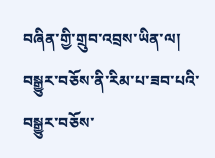བཞིན་གྱི་གྲུབ་འབྲས་ཡིན་ལ། བསྒྱུར་བཅོས་ནི་རིམ་པ་ཟབ་པའི་བསྒྱུར་བཅོས་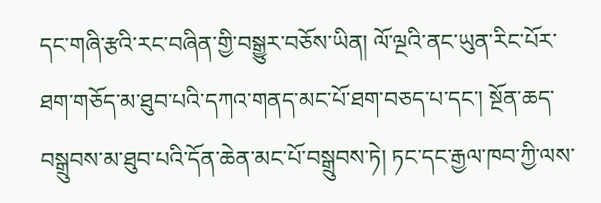དང་གཞི་རྩའི་རང་བཞིན་གྱི་བསྒྱུར་བཅོས་ཡིན། ལོ་ལྔའི་ནང་ཡུན་རིང་པོར་ཐག་གཅོད་མ་ཐུབ་པའི་དཀའ་གནད་མང་པོ་ཐག་བཅད་པ་དང་། སྔོན་ཆད་བསྒྲུབས་མ་ཐུབ་པའི་དོན་ཆེན་མང་པོ་བསྒྲུབས་ཏེ། ཏང་དང་རྒྱལ་ཁབ་ཀྱི་ལས་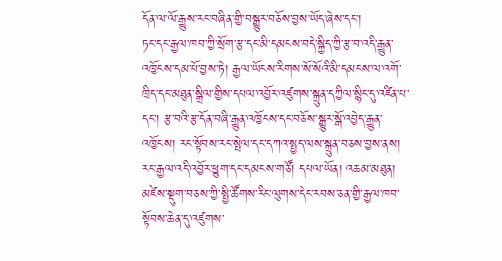དོན་ལ་ལོ་རྒྱུས་རང་བཞིན་གྱི་བསྒྱུར་བཅོས་བྱས་ཡོད་ཞེས་དང་།
ཏང་དང་རྒྱལ་ཁབ་ཀྱི་སྲོག་རྩ་དང་མི་དམངས་བདེ་སྐྱིད་ཀྱི་རྩ་བ་འདི་རྒྱུན་འཁྱོངས་དམ་པོ་བྱས་ཏེ། རྒྱལ་ཡོངས་རིགས་སོ་སོའི་མི་དམངས་ལ་འགོ་ཁྲིད་དང་མཐུན་སྒྲིལ་གྱིས་དཔལ་འབྱོར་འཛུགས་སྐྲུན་དཀྱིལ་སྙིང་དུ་འཛིན་པ་དང་། རྩ་བའི་རྩ་དོན་བཞི་རྒྱུན་འཁྱོངས་དང་བཅོས་སྒྱུར་སྒོ་འབྱེད་རྒྱུན་འཁྱོངས། རང་སྟོབས་རང་སྤེལ་དང་དཀའ་སྤྱད་ལས་སྐྲུན་བཅས་བྱས་ནས། རང་རྒྱལ་འདི་འབྱོར་ཕྱུག་དང་དམངས་གཙོ། དཔལ་ཡོན། འཆམ་མཐུན། མཛེས་སྡུག་བཅས་ཀྱི་སྤྱི་ཚོགས་རིང་ལུགས་དེང་རབས་ཅན་གྱི་རྒྱལ་ཁབ་སྟོབས་ཆེན་དུ་འཛུགས་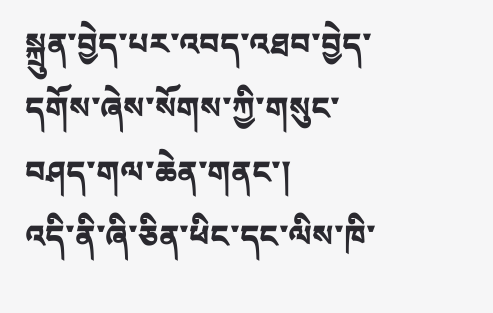སྐྲུན་བྱེད་པར་འབད་འཐབ་བྱེད་དགོས་ཞེས་སོགས་ཀྱི་གསུང་བཤད་གལ་ཆེན་གནང་།
འདི་ནི་ཞི་ཅིན་ཕིང་དང་ལིས་ཁི་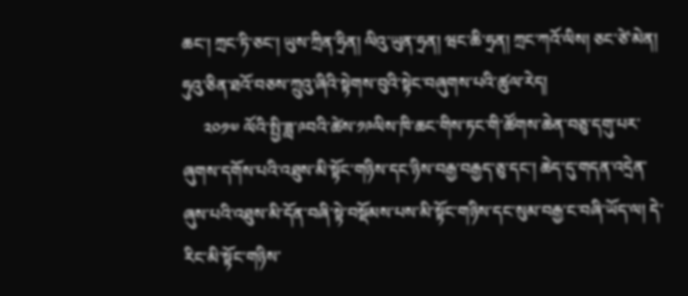ཆང་། ཀྲང་ཏི་ཅང་། ཡུས་ཀྲིན་ཧྲིན། ལིའུ་ཡུན་ཧྲན། ཝང་ཆི་ཧྲན། ཀྲང་ཀའོ་ལིས། ཅང་ཙེ་མེན། ཧུའུ་ཅིན་ཐའོ་བཅས་ཀྲུའུ་ཞིའི་སྟེགས་བུའི་སྟེང་བཞུགས་པའི་ཚུལ་རེད།
     ༢༠༡༧ ལོའི་སྤྱི་ཟླ་༩བའི་ཚེས་༡༩ལིས་ཁི་ཆང་གིས་ཏང་གི་ཚོགས་ཆེན་བཅུ་དགུ་པར་ཞུགས་དགོས་པའི་འཐུས་མི་སྟོང་གཉིས་དང་ཉིས་བརྒྱ་བརྒྱད་ཅུ་དང་། ཆེད་དུ་གདན་འདྲེན་ཞུས་པའི་འཐུས་མི་དོན་བཞི་སྟེ་བསྡོམས་པས་མི་སྟོང་གཉིས་དང་སུམ་བརྒྱ་ང་བཞི་ཡོད་ལ། དེ་རིང་མི་སྟོང་གཉིས་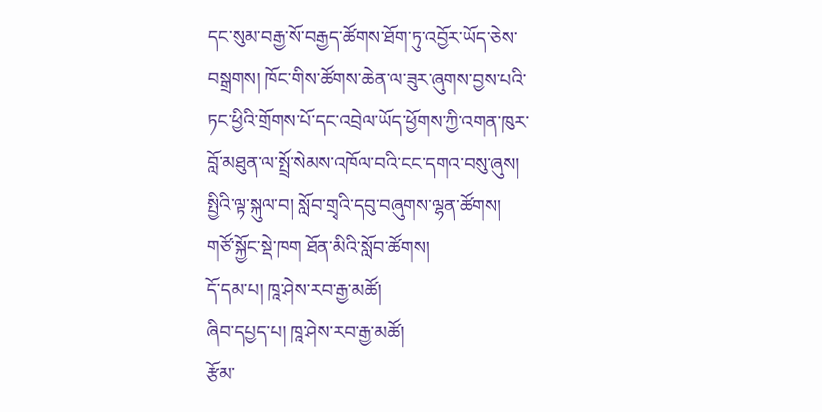དང་སུམ་བརྒྱ་སོ་བརྒྱད་ཚོགས་ཐོག་ཏུ་འབྱོར་ཡོད་ཅེས་བསྒྲགས། ཁོང་གིས་ཚོགས་ཆེན་ལ་ཟུར་ཞུགས་བྱས་པའི་ཏང་ཕྱིའི་གྲོགས་པོ་དང་འབྲེལ་ཡོད་ཕྱོགས་ཀྱི་འགན་ཁུར་བློ་མཐུན་ལ་སྤྲོ་སེམས་འཁོལ་བའི་ངང་དགའ་བསུ་ཞུས།
སྤྱིའི་ལྟ་སྐུལ་བ། སློབ་གྲྭའི་དབུ་བཞུགས་ལྷན་ཚོགས།
གཙོ་སྐྱོང་སྡེ་ཁག ཐོན་མིའི་སློབ་ཚོགས།
དོ་དམ་པ། ཁཱ་ཤེས་རབ་རྒྱ་མཚོ།
ཞིབ་དཔྱད་པ། ཁཱ་ཤེས་རབ་རྒྱ་མཚོ།
རྩོམ་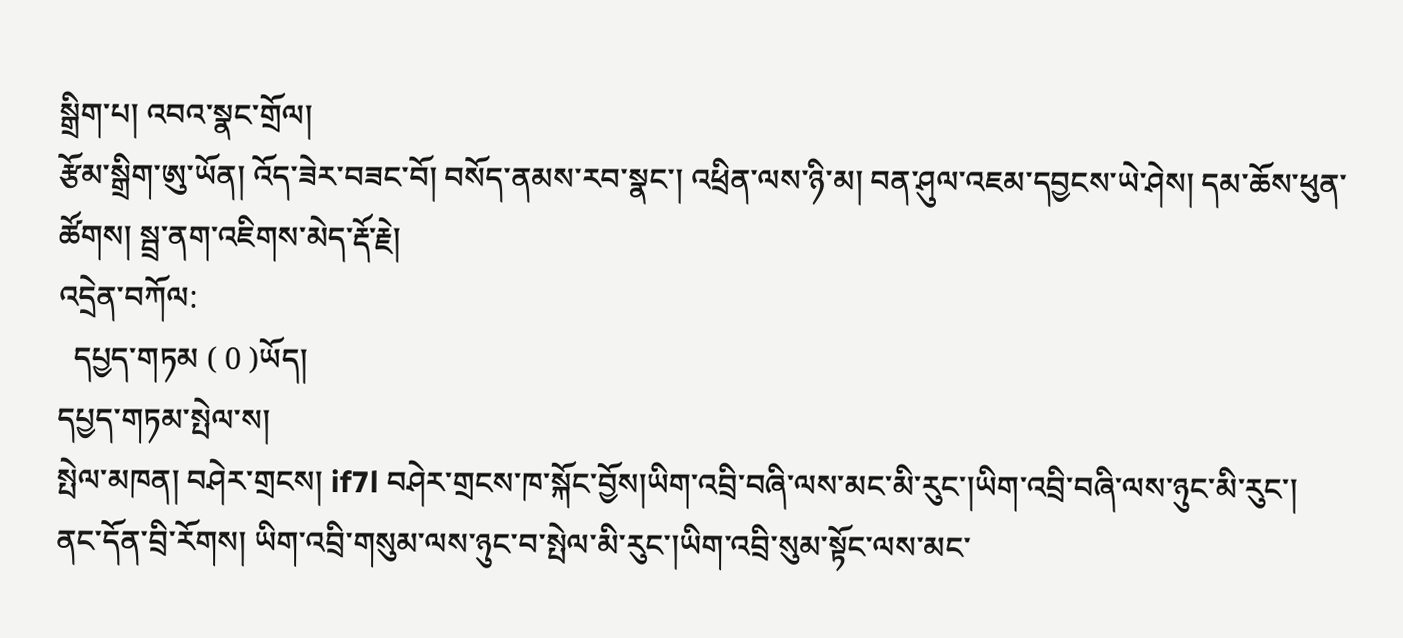སྒྲིག་པ། འབའ་སྣང་གྲོལ།
རྩོམ་སྒྲིག་ཨུ་ཡོན། འོད་ཟེར་བཟང་བོ། བསོད་ནམས་རབ་སྣང་། འཕྲིན་ལས་ཉི་མ། བན་ཤུལ་འཇམ་དབྱངས་ཡེ་ཤེས། དམ་ཆོས་ཕུན་ཚོགས། སྦྲ་ནག་འཇིགས་མེད་རྡོ་རྗེ།
འདྲེན་བཀོལ:
  དཔྱད་གཏམ ( 0 )ཡོད།
དཔྱད་གཏམ་སྤེལ་ས།
སྤེལ་མཁན། བཤེར་གྲངས། if7l བཤེར་གྲངས་ཁ་སྐོང་བྱོས།ཡིག་འབྲི་བཞི་ལས་མང་མི་རུང་།ཡིག་འབྲི་བཞི་ལས་ཉུང་མི་རུང་།
ནང་དོན་བྲི་རོགས། ཡིག་འབྲི་གསུམ་ལས་ཉུང་བ་སྤེལ་མི་རུང་།ཡིག་འབྲི་སུམ་སྟོང་ལས་མང་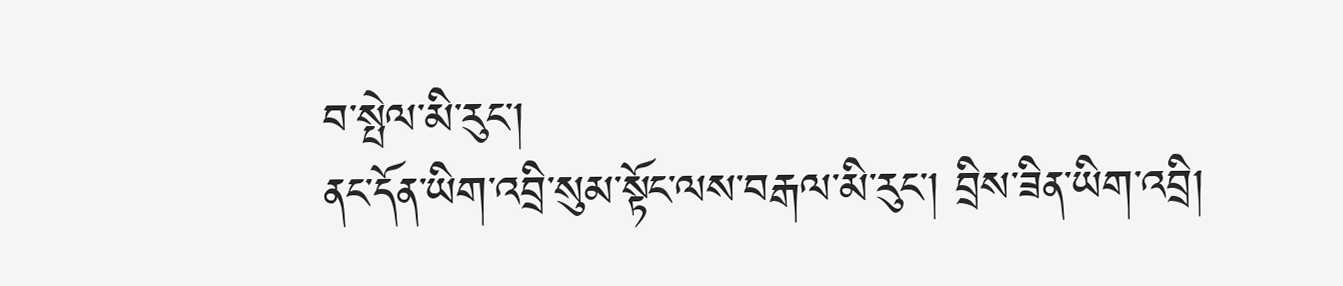བ་སྤེལ་མི་རུང་།
ནང་དོན་ཡིག་འབྲི་སུམ་སྟོང་ལས་བརྒལ་མི་རུང་། བྲིས་ཟིན་ཡིག་འབྲི།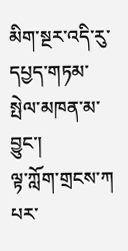མིག་སྔར་འདི་རུ་དཔྱད་གཏམ་སྤེལ་མཁན་མ་བྱུང་།
ལྟ་ཀློག་གྲངས་ཀ
པར་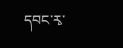དབང་རྭ་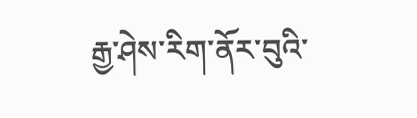རྒྱ་ཤེས་རིག་ནོར་བུའི་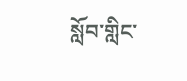སློབ་གླིང་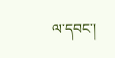ལ་དབང་།